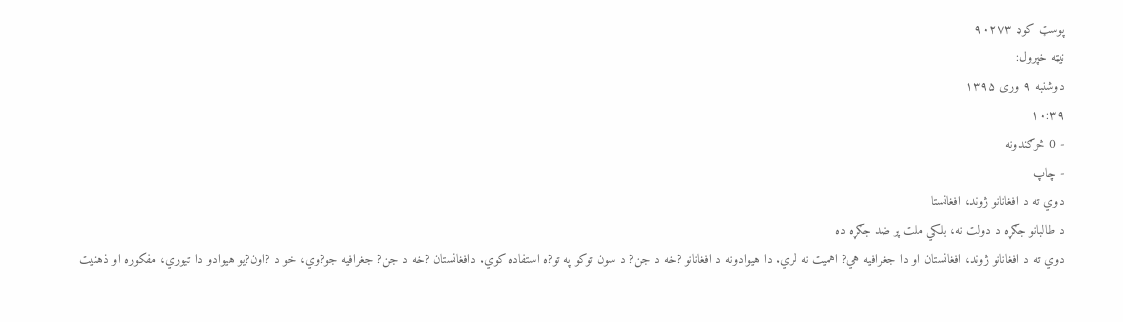پوسټ کوډ ۹۰۲۷۳
نیټه خپرول:
دوشنبه ۹ وری ۱۳۹۵
۱۰:۳۹
- 0 څرګندونه
- چاپ
دوي ته د افغانانو ژوند، افغانستا
د طالبانو جګړه د دولت نه، بلکي ملت پر ضد جګړه ده
دوي ته د افغانانو ژوند، افغانستان او دا جغرافيه هي? اهميت نه لري. دا هيوادونه د افغانانو ?خه د جن? د سون توکو په تو?ه استفاده کوي. دافغانستان ?خه د جن? جغرافيه جو?وي، خو د ?اون?يو هيوادو دا تيوري، مفکوره او ذهنيت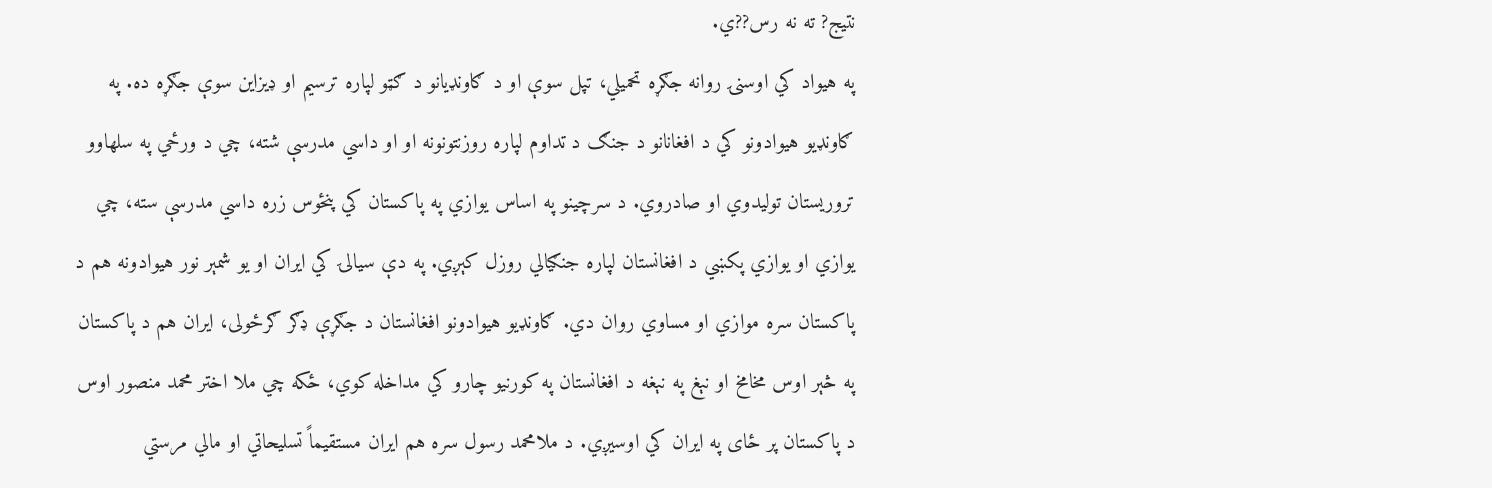نتيج? ته نه رس??ي.
په هيواد کي اوسنۍ روانه جګړه تحميلي، تپل سوې او د ګاونډيانو د ګټو لپاره ترسيم او ډيزاين سوې جګړه ده. په ګاونډيو هيوادونو کي د افغانانو د جنګ د تداوم لپاره روزنتونونه او او داسي مدرسې شته، چي د ورځي په سلهاوو تروريستان توليدوي او صادروي. د سرچينو په اساس يوازي په پاکستان کي پنځوس زره داسي مدرسې سته، چي يوازي او يوازي پکښي د افغانستان لپاره جنګيالي روزل کېږي. په دې سيالۍ کي ايران او يو شمېر نور هيوادونه هم د پاکستان سره موازي او مساوي روان دي. ګاونډيو هيوادونو افغانستان د جګړې ډګر ګرځولی، ايران هم د پاکستان په څېر اوس مخامخ او نېغ په نېغه د افغانستان په کورنيو چارو کي مداخله کوي، ځکه چي ملا اختر محمد منصور اوس د پاکستان پر ځاى په ايران کي اوسيږي. د ملامحمد رسول سره هم ايران مستقيماً تسليحاتي او مالي مرستي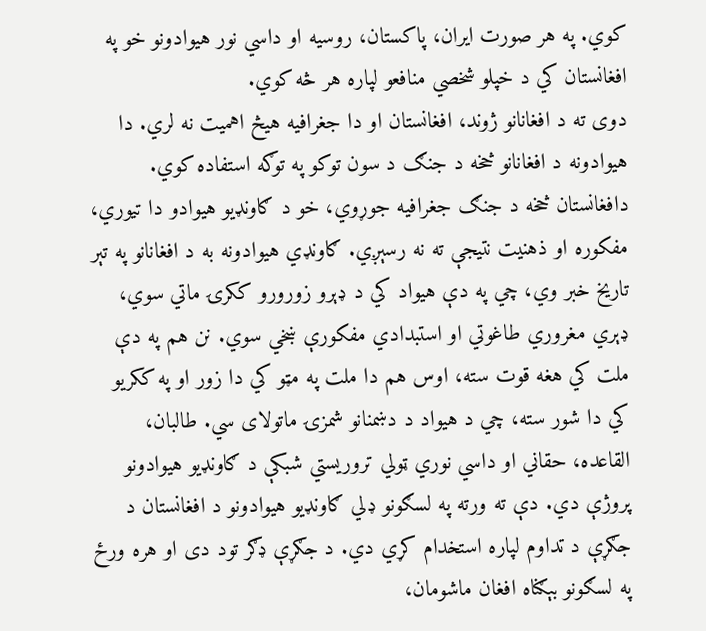کوي. په هر صورت ايران، پاکستان، روسيه او داسي نور هيوادونو خو په افغانستان کي د خپلو شخصي منافعو لپاره هر څه کوي.
دوی ته د افغانانو ژوند، افغانستان او دا جغرافيه هيڅ اهميت نه لري. دا هيوادونه د افغانانو څخه د جنګ د سون توکو په توګه استفاده کوي. دافغانستان څخه د جنګ جغرافيه جوړوي، خو د ګاونډيو هيوادو دا تيوري، مفکوره او ذهنيت نتيجې ته نه رسېږي. ګاونډي هيوادونه به د افغانانو په تېر تاريخ خبر وي، چي په دې هيواد کي د ډېرو زورورو ککرۍ ماتي سوي، ډېري مغروري طاغوتي او استبدادي مفکورې ښخي سوي. نن هم په دې ملت کي هغه قوت سته، اوس هم دا ملت په مټو کي دا زور او په ککريو کي دا شور سته، چي د هيواد د دښمنانو شمزۍ ماتولای سي. طالبان، القاعده، حقاني او داسي نوري ټولي تروريستي شبکې د ګاونډيو هيوادونو پروژې دي. دې ته ورته په لسګونو ډلي ګاونډيو هيوادونو د افغانستان د جګړې د تداوم لپاره استخدام کړي دي. د جګړې ډګر تود دی او هره ورځ په لسګونو بېګناه افغان ماشومان،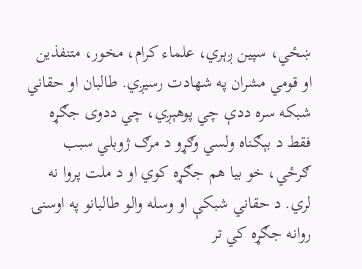ښځي، سپين ږېري، علماء کرام، مخور، متنفذين او قومي مشران په شهادت رسيږي. طالبان او حقاني شبکه سره ددې چي پوهېږي، چي ددوی جګړه فقط د بېګناه ولسي وګړو د مرګ ژوبلي سبب ګرځي، خو بيا هم جګړه کوي او د ملت پروا نه لري. د حقاني شبکې او وسله والو طالبانو په اوسنۍ روانه جګړه کي تر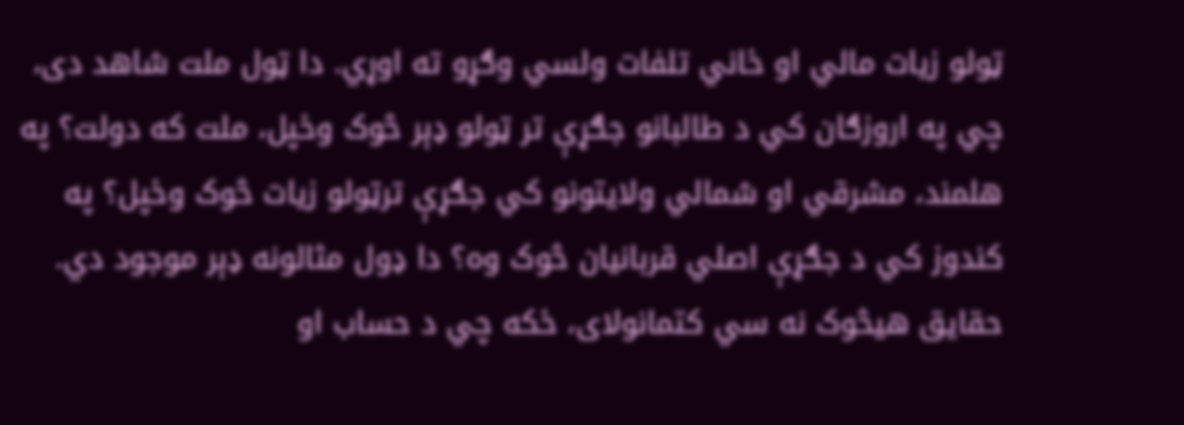ټولو زيات مالي او ځاني تلفات ولسي وګړو ته اوړي. دا ټول ملت شاهد دی، چي په اروزګان کي د طالبانو جګړې تر ټولو ډېر څوک وځپل، ملت که دولت؟ په هلمند، مشرقي او شمالي ولايتونو کي جګړې ترټولو زيات څوک وځپل؟ په کندوز کي د جګړې اصلي قربانيان څوک وه؟ دا ډول مثالونه ډېر موجود دي. حقايق هيڅوک نه سي کتمانولای، ځکه چي د حساب او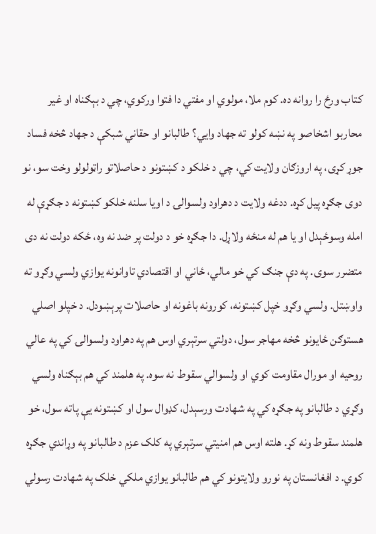کتاب ورځ را روانه ده. کوم ملا، مولوي او مفتي دا فتوا ورکوي، چي د بېګناه او غير محاربو اشخاصو په نښه کولو ته جهاد وايي؟ طالبانو او حقاني شبکې د جهاد څخه فساد جوړ کړی، په اروزګان ولايت کي، چي د خلکو د کښتونو د حاصلاتو راټولولو وخت سو، نو دوی جګړه پيل کړه. ددغه ولايت د دهراود ولسوالۍ د اويا سلنه خلکو کښتونه د جګړې له امله وسوځېدل او يا هم له منځه ولاړل. دا جګړه خو د دولت پر ضد نه وه، ځکه دولت نه دی متضرر سوی. په دې جنګ کي خو مالي، ځاني او اقتصادي تاوانونه يوازي ولسي وګړو ته واوښتل. ولسي وګړو خپل کښتونه، کورونه باغونه او حاصلات پرېښودل. د خپلو اصلي هستوګن ځايونو څخه مهاجر سول، دولتي سرتېري اوس هم په دهراود ولسوالۍ کي په عالي روحيه او مورال مقاومت کوي او ولسوالي سقوط نه سوه. په هلمند کي هم بېګناه ولسي وګړي د طالبانو په جګړه کي په شهادت ورسېدل، کډوال سول او کښتونه يې پاته سول، خو هلمند سقوط ونه کړ. هلته اوس هم امنيتي سرتېري په کلک عزم د طالبانو په وړاندي جګړه کوي. د افغانستان په نورو ولايتونو کي هم طالبانو يوازي ملکي خلک په شهادت رسولي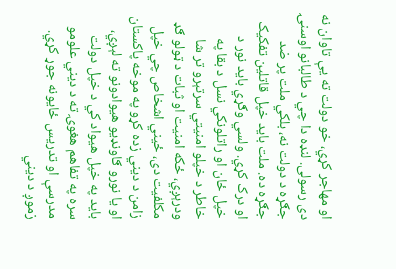او مهاجر کړي، خو دولت ته يې تاوان نه دی رسولی. لنډه دا چي د طالبانو اوسنۍ جګړه د دولت نه، بلکي ملت پر ضد جګړه ده. ملت بايد خپل قاتلين تفکيک او درک کړي. ولسي وګړي بايد نور د خپل ځان او راتلونکي نسل د بقا په خاطر د خپلو امنيتي سرتېرو تر شا ودرېږي، ځکه امنيت او ثبات د ټولو ګډ مکلفيت دی، ځيني اشخاص چي خپل زامن د ديني زده کړو په موخه پاکستان او يا نورو ګاونډيو هيوادونو ته لېږي، بايد په خپل هيواد کي د خپل دولت سره په تفاهم هغوۍ ته د ديني علومو مدرسې او تدريس ځايونه جوړ کړي. زموږ د ديني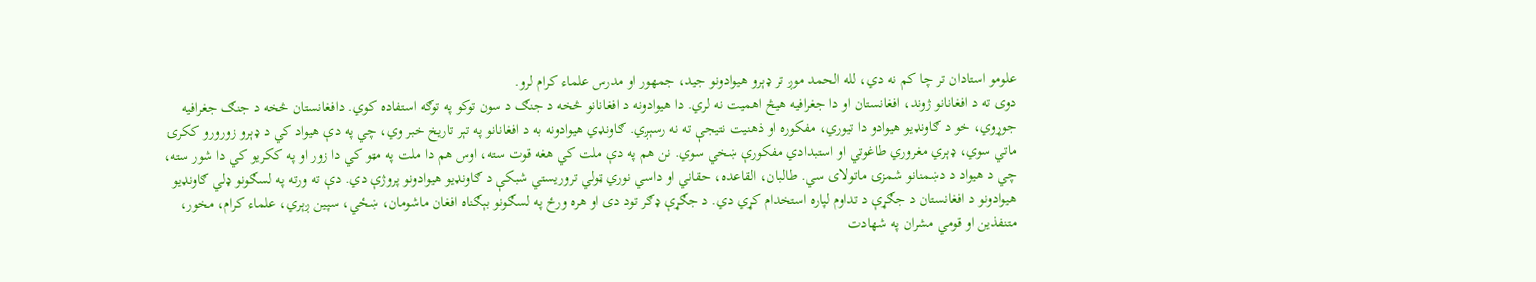علومو استادان تر چا کم نه دي، لله الحمد موږ تر ډېرو هيوادونو جيد، جمهور او مدرس علماء کرام لرو.
دوی ته د افغانانو ژوند، افغانستان او دا جغرافيه هيڅ اهميت نه لري. دا هيوادونه د افغانانو څخه د جنګ د سون توکو په توګه استفاده کوي. دافغانستان څخه د جنګ جغرافيه جوړوي، خو د ګاونډيو هيوادو دا تيوري، مفکوره او ذهنيت نتيجې ته نه رسېږي. ګاونډي هيوادونه به د افغانانو په تېر تاريخ خبر وي، چي په دې هيواد کي د ډېرو زورورو ککرۍ ماتي سوي، ډېري مغروري طاغوتي او استبدادي مفکورې ښخي سوي. نن هم په دې ملت کي هغه قوت سته، اوس هم دا ملت په مټو کي دا زور او په ککريو کي دا شور سته، چي د هيواد د دښمنانو شمزۍ ماتولای سي. طالبان، القاعده، حقاني او داسي نوري ټولي تروريستي شبکې د ګاونډيو هيوادونو پروژې دي. دې ته ورته په لسګونو ډلي ګاونډيو هيوادونو د افغانستان د جګړې د تداوم لپاره استخدام کړي دي. د جګړې ډګر تود دی او هره ورځ په لسګونو بېګناه افغان ماشومان، ښځي، سپين ږېري، علماء کرام، مخور، متنفذين او قومي مشران په شهادت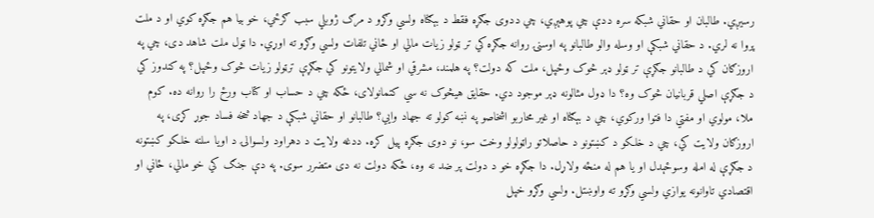رسيږي. طالبان او حقاني شبکه سره ددې چي پوهېږي، چي ددوی جګړه فقط د بېګناه ولسي وګړو د مرګ ژوبلي سبب ګرځي، خو بيا هم جګړه کوي او د ملت پروا نه لري. د حقاني شبکې او وسله والو طالبانو په اوسنۍ روانه جګړه کي تر ټولو زيات مالي او ځاني تلفات ولسي وګړو ته اوړي. دا ټول ملت شاهد دی، چي په اروزګان کي د طالبانو جګړې تر ټولو ډېر څوک وځپل، ملت که دولت؟ په هلمند، مشرقي او شمالي ولايتونو کي جګړې ترټولو زيات څوک وځپل؟ په کندوز کي د جګړې اصلي قربانيان څوک وه؟ دا ډول مثالونه ډېر موجود دي. حقايق هيڅوک نه سي کتمانولای، ځکه چي د حساب او کتاب ورځ را روانه ده. کوم ملا، مولوي او مفتي دا فتوا ورکوي، چي د بېګناه او غير محاربو اشخاصو په نښه کولو ته جهاد وايي؟ طالبانو او حقاني شبکې د جهاد څخه فساد جوړ کړی، په اروزګان ولايت کي، چي د خلکو د کښتونو د حاصلاتو راټولولو وخت سو، نو دوی جګړه پيل کړه. ددغه ولايت د دهراود ولسوالۍ د اويا سلنه خلکو کښتونه د جګړې له امله وسوځېدل او يا هم له منځه ولاړل. دا جګړه خو د دولت پر ضد نه وه، ځکه دولت نه دی متضرر سوی. په دې جنګ کي خو مالي، ځاني او اقتصادي تاوانونه يوازي ولسي وګړو ته واوښتل. ولسي وګړو خپل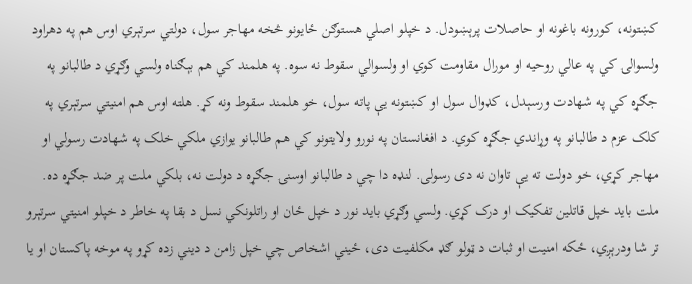کښتونه، کورونه باغونه او حاصلات پرېښودل. د خپلو اصلي هستوګن ځايونو څخه مهاجر سول، دولتي سرتېري اوس هم په دهراود ولسوالۍ کي په عالي روحيه او مورال مقاومت کوي او ولسوالي سقوط نه سوه. په هلمند کي هم بېګناه ولسي وګړي د طالبانو په جګړه کي په شهادت ورسېدل، کډوال سول او کښتونه يې پاته سول، خو هلمند سقوط ونه کړ. هلته اوس هم امنيتي سرتېري په کلک عزم د طالبانو په وړاندي جګړه کوي. د افغانستان په نورو ولايتونو کي هم طالبانو يوازي ملکي خلک په شهادت رسولي او مهاجر کړي، خو دولت ته يې تاوان نه دی رسولی. لنډه دا چي د طالبانو اوسنۍ جګړه د دولت نه، بلکي ملت پر ضد جګړه ده. ملت بايد خپل قاتلين تفکيک او درک کړي. ولسي وګړي بايد نور د خپل ځان او راتلونکي نسل د بقا په خاطر د خپلو امنيتي سرتېرو تر شا ودرېږي، ځکه امنيت او ثبات د ټولو ګډ مکلفيت دی، ځيني اشخاص چي خپل زامن د ديني زده کړو په موخه پاکستان او يا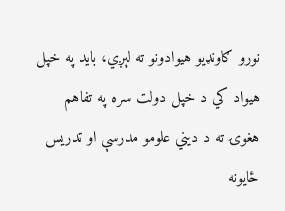نورو ګاونډيو هيوادونو ته لېږي، بايد په خپل هيواد کي د خپل دولت سره په تفاهم هغوۍ ته د ديني علومو مدرسې او تدريس ځايونه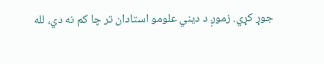جوړ کړي. زموږ د ديني علومو استادان تر چا کم نه دي، لله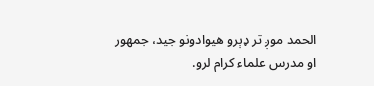الحمد موږ تر ډېرو هيوادونو جيد، جمهور او مدرس علماء کرام لرو.